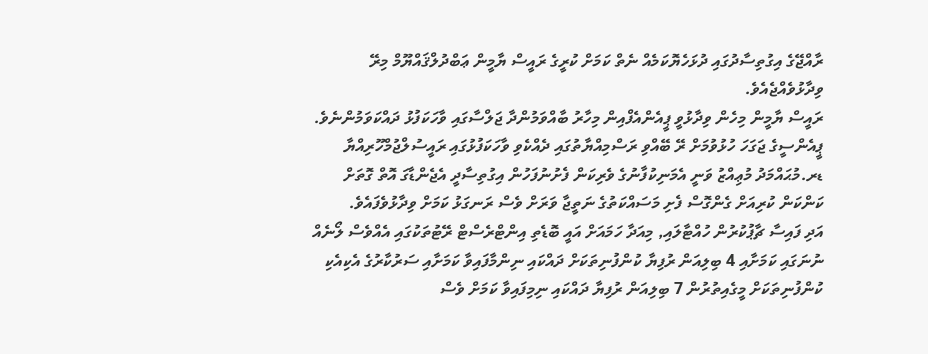ރާއްޖޭގެ އިގުތިސާދުގައި ދުޅަހެޔޮކަމެއް ނެތް ކަމަށް ކުރީގެ ރައީސް ޔާމީން ޢަބްދުލްޤައްޔޫމް މިރޭ ވިދާޅުވެއްޖެއެވެ.
ރައީސް ޔާމީން މިހެން ވިދާޅުވީ ޕީއެންއެފްއިން މިހާރު ބާއްވަމުންދާ ޖަލްސާގައި ވާހަކަފުޅު ދައްކަވަމުންނެވެ.
ޕީއެންސީގެ ޖަގަހަ ހުޅުވުމަށް ރޭ ބޭއްވި ރަސްމިއްޔާތުގައި ދެއްކެވި ވާހަކަފުޅުގައި ރައީސުލްޖުމްހޫރިއްޔާ ޑރ.މުޙައްމަދު މުޢިއްޒު ވަނީ އެމަނިކުފާނުގެ ވެރިކަން ފެށުނުފަހުން އިގުތިސާދީ އެޖެންޑާގަ އޮތް ގޮތަށް ކަންކަން ކުރިއަށް ގެންގޮސް ފެށި މަސައްކަތުގެ ނަތީޖާ ވަރަށް ވެސް ރަނގަޅު ކަމަށް ވިދާޅުވެފައެވެ.
އަދި ފައިސާ ޗާޕުކުރުން ހުއްޓާލައި, މިއަދާ ހަމައަށް އައީ ބޮޑެތި އިންޓްރެސްޓް ރޭޓުތަކުގައި އެއްވެސް ލޯނެއް ނުނަގައި ކަމަށާއި 4 ބިލިއަން ރުފިޔާ ކުންފުނިތަކަށް ދައްކައި ނިންމާފައިވާ ކަމަށާއި ސަރުކާރުގެ އެކިއެކި ކުންފުނިތަކަށް މީގެއިތުރުން 7 ބިލިއަން ރުފިޔާ ދައްކައި ނިމިފައިވާ ކަމަށް ވެސް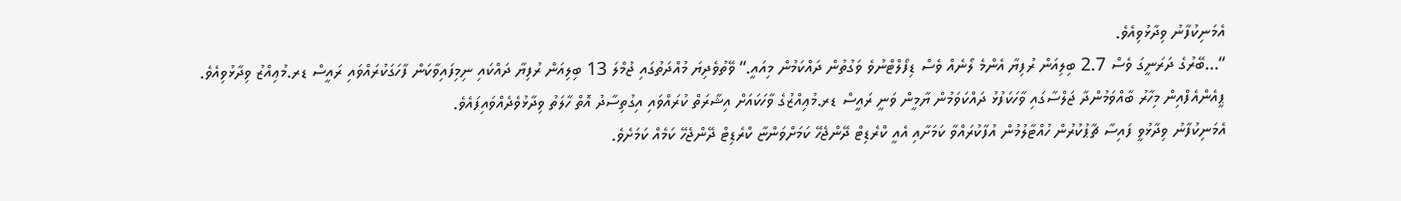އެމަނިކުފާނު ވިދާޅުވިއެވެ.
“…ބޭރުގެ ދަރަނީގަ ވެސް 2.7 ބިލިއަން ރުފިޔާ އެންމެ ލޯނެއް ވެސް ޑިފޯލްޓްނުވެ ވަގުތުން ދައްކަމުން މިއައީ.“ ވޭތުވެދިޔަ މުއްދަތުގައި ޖުމްލަ 13 ބިލިއަން ރުފިޔާ ދައްކައި ނިމިފައިވާކަން ފާހަގަކުރައްވައި ރައީސް ޑރ.މުޢިއްޒު ވިދާޅުވިއެވެ.
ޕީއެންއެފްއިން މިހާރު ބާއްވަމުންދާ ޖަލްސާގައި ވާހަކަފުޅު ދައްކަވަމުން ޔާމީން ވަނީ ރައީސް ޑރ.މުޢިއްޒުގެ ވާހަކައަށް އިޝާރަތް ކުރައްވައި އިގުތިސާދު އޮތް ހާލަތު ވިދާޅުވެދެއްވައިފައެވެ.
އެމަނިކުފާނު ވިދާޅުވީ ފައިސާ ޗާޕުކުރުން ހުއްޓާލުމުން އުފާކުރައްވާ ކަމަށާއި އެއީ ކްރެޑިޓް ދޭންޖެހޭ ކަމަށްވަންޏާ ކްރެޑިޓް ދޭންޖެހޭ ކަމެއް ކަމަށެވެ.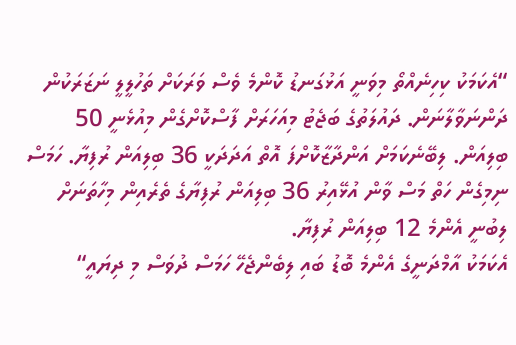“އެކަމަކު ކިހިނެއްތޯ މިވަނީ އަޅުގަނޑު ކޮންމެ ވެސް ވަރަކަށް ތަހުލީލީ ނަޒަރަކުން ދަންނަވާލާނަން. ދައުލަތުގެ ބަޖެޓު މިއަހަރަށް ފާސްކޮށްގެން މިއުޅެނީ 50 ބިލިއަން. ލިބޭނެކަމަށް އަންދާޒާކޮށްފަ އޮތް އަދަދަކީ 36 ބިލިއަން ރުފިޔާ. ހަމަސް ނިމިގެން ހަތް މަސް ވާން އުޅޭއިރު 36 ބިލިއަން ރުފިޔާގެ ތެރެއިން މިހާތަނަށް ލިބުނީ އެންމެ 12 ބިލިއަން ރުފިޔާ.
އެކަމަކު އާމްދަނީގެ އެންމެ ބޮޑު ބައި ލިބެންޖެހޭ ހަމަސް ދުވަސް މި ދިޔައީ“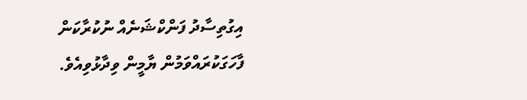އިގުތިސާދު ފަންކްޝަނެއް ނުކުރާކަން ފާހަގަކުރައްވަމުން ޔާމީން ވިދާޅުވިއެވެ.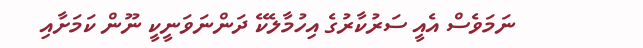ނަމަވެސް އެއީ ސަރުކާރުގެ އިހުމާލެކޭ ދަންނަވަނީކީ ނޫން ކަމަށާއި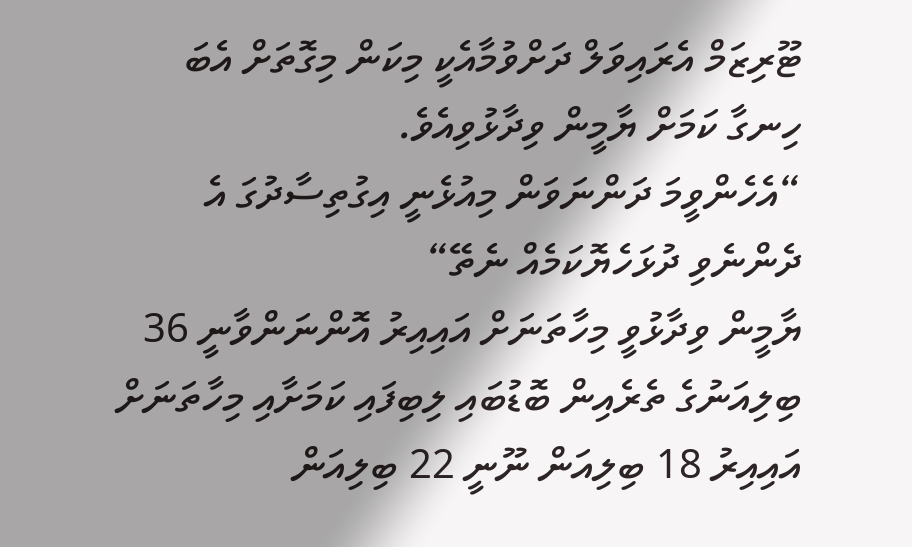ޓޫރިޒަމް އެރައިވަލް ދަށްވުމާއެކީ މިކަން މިގޮތަށް އެބަ ހިނގާ ކަމަށް ޔާމީން ވިދާޅުވިއެވެ.
“އެހެންވީމަ ދަންނަވަން މިއުޅެނީ އިގުތިސާދުގަ އެ ދެންނެވި ދުޅަހެޔޮކަމެއް ނެތޭ“
ޔާމީން ވިދާޅުވީ މިހާތަނަށް އައިއިރު އޮންނަންވާނީ 36 ބިލިއަނުގެ ތެރެއިން ބޮޑުބައި ލިބިފައި ކަމަށާއި މިހާތަނަށް އައިއިރު 18 ބިލިއަން ނޫނީ 22 ބިލިއަން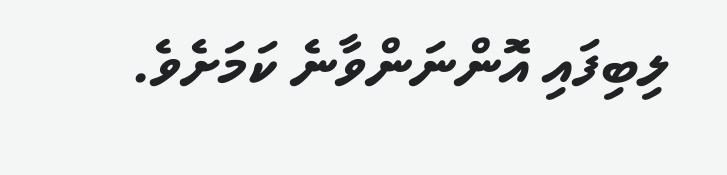ލިބިފައި އޮންނަންވާނެ ކަމަށެވެ.